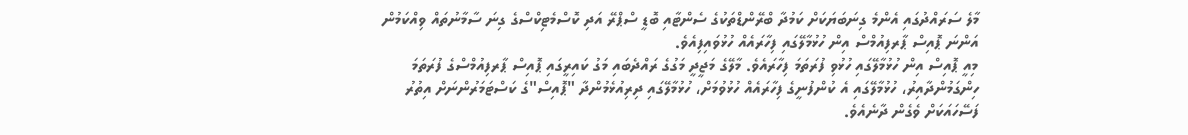މާލެ ސަރައްދުގައި އެންމެ ގިނަބަޔަކަށް ކަމުދާ ބްރޭންޑްތަކުގެ ސެންޓާއި ބޮޑީ ސްޕްރޭ އަދި ކޮސްމެޓިކްސްގެ ގިނަ ސާމާނުތައް ވިއްކަމުން އަންނަ ޕޮއިސް ޕާރފިއުމްސް އިން ހުޅުމާލޭގައި ފިހާރައެއް ހުޅުވައިފިއެވެ.
މިއީ ޕޮއިސް އިން ހުޅުމާލޭގައި ހުޅުވި ފުރަތަމަ ފިހާރައެވެ. މާލޭގެ މަޖީދީ މަގުގެ ރައްދެބައި މަގު ކައިރީގައި ޕޮއިސް ޕާރފިއުމްސްގެ ފުރަތަމަ ހިންގަމުންދާއިރު، ހުޅުމާލޭގައި އެ ކުންފުނީގެ ފިހާރައެއް ހުޅުވުމަށް، ހުޅުމާލޭގައި ދިރިއުޅެމުންދާ "ޕޮއިސް"ގެ ކަސްޓަމަރުންނަށް އިތުރު ފަސޭހައަކަށް ވެގެން ދާނެއެވެ.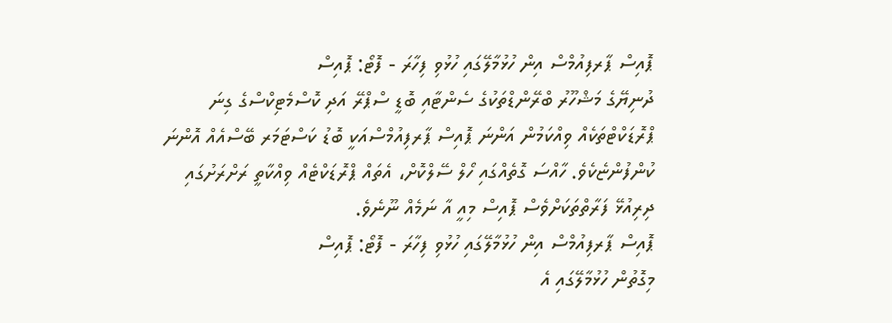ޕޮއިސް ޕާރފިއުމްސް އިން ހުޅުމާލޭގައި ހުޅުވި ފިހާރަ - ފޮޓޯ: ޕޮއިސް
ދުނިޔޭގެ މަޝްހޫރު ބްރޭންޑްތަކުގެ ސެންޓާއި ބޮޑީ ސްޕްރޭ އަދި ކޮސްމެޓިކްސްގެ ގިނަ ޕްރޮޑަކްޓްތަކެއް ވިއްކަމުން އަންނަ ޕޮއިސް ޕާރފިއުމްސްއަކީ ބޮޑު ކަސްޓަމަރ ބޭސްއެއް އޮންނަ ކުންފުންޏެކެވެ. ހާއްސަ ގޮތެއްގައި ހޯލް ސޭލްކޮށް، އެތައް ޕްރޮޑަކްޓެއް ވިއްކާތީ ރަށްރަށުގައި ދިރިއުޅޭ ފަރާތްތަކަށްވެސް ޕޮއިސް މިއީ އާ ނަމެއް ނޫނެވެ.
ޕޮއިސް ޕާރފިއުމްސް އިން ހުޅުމާލޭގައި ހުޅުވި ފިހާރަ - ފޮޓޯ: ޕޮއިސް
މިގޮތުން ހުޅުމާލޭގައި އެ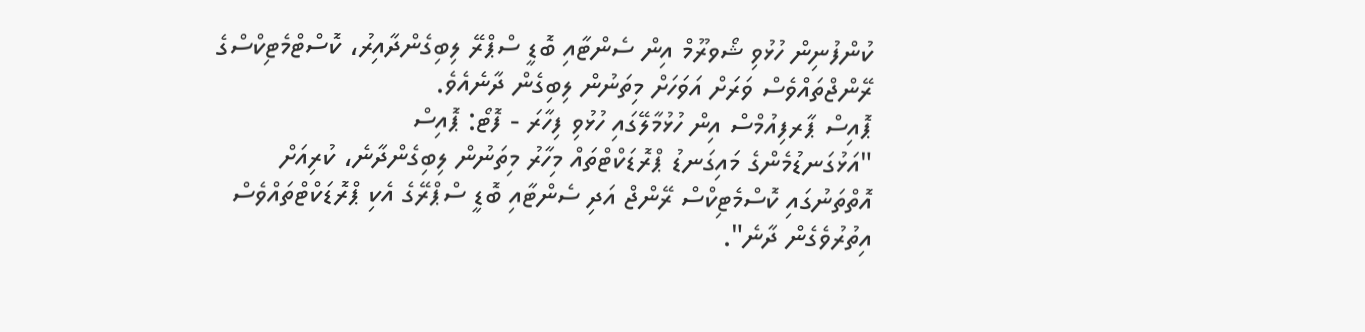ކުންފުނިން ހުޅުވި ޝޯވރޫމް އިން ސެންޓާއި ބޮޑީ ސްޕްރޭ ލިބިގެންދާއިރު، ކޮސްޓްމެޓިކްސްގެ ރޭންޖްތައްވެސް ވަރަށް އަވަހަށް މިތަނުން ލިބިގެން ދާނެއެވެ.
ޕޮއިސް ޕާރފިއުމްސް އިން ހުޅުމާލޭގައި ހުޅުވި ފިހާރަ - ފޮޓޯ: ޕޮއިސް
"އަޅުގަނޑުމެންގެ މައިގަނޑު ޕްރޮޑަކްޓްތައް މިހާރު މިތަނުން ލިބިގެންދާނެ، ކުރިއަށް އޮތްތަނުގައި ކޮސްމެޓިކްސް ރޭންޖް އަދި ސެންޓާއި ބޮޑީ ސްޕްރޭގެ އެކި ޕްރޮޑަކްޓްތައްވެސް އިތުރުވެގެން ދާނެ".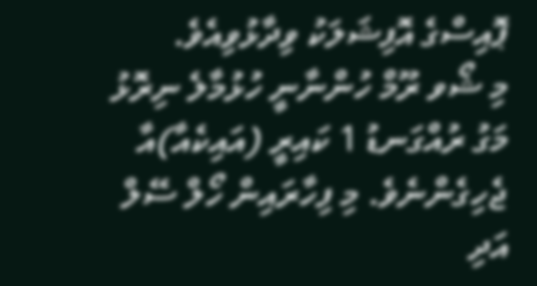ޕޮއިސްގެ އޮފިޝަލަކު ވިދާޅުވިއެވެ.
މި ޝޯވ ރޫމް ހުންނާނީ ހުޅުމާލެ ނިރޮޅު މަގު ރުއްގަނޑު 1 ކައިރީ (އައިކެއާ)އާ ޖެހިގެންނެވެ. މި ފިހާރައިން ހޯލް ސޭލް އަދި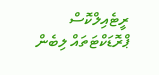ރީޓެއިލްކޮސް ޕްރޮޑަކްޓަތައް ލިބެން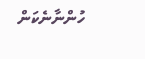ހުންނާނެކަން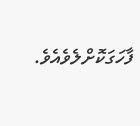ފާހަގަކޮށްލެވެއެވެ.